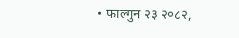• फाल्गुन २३ २०८२,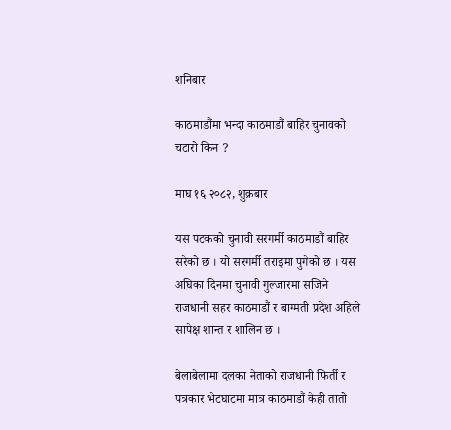शनिबार

काठमाडौंमा भन्दा काठमाडौं बाहिर चुनावको चटारो किन ?

माघ १६ २०८२, शुक्रबार

यस पटकको चुनावी सरगर्मी काठमाडौं बाहिर सरेको छ । यो सरगर्मी तराइमा पुगेको छ । यस अघिका दिनमा चुनावी गुल्जारमा सजिने राजधानी सहर काठमाडौं र बाग्मती प्रदेश अहिले सापेक्ष शान्त र शालिन छ ।

बेलाबेलामा दलका नेताको राजधानी फिर्ती र पत्रकार भेटघाटमा मात्र काठमाडौं केही तातो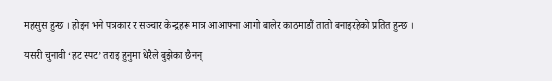महसुस हुन्छ । होइन भने पत्रकार र सञ्चार केन्द्रहरू मात्र आआफ्ना आगो बालेर काठमाडौं तातो बनाइरहेको प्रतित हुन्छ ।

यसरी चुनावी ‘हट स्पट’ तराइ हुनुमा धेरैले बुझेका छैनन्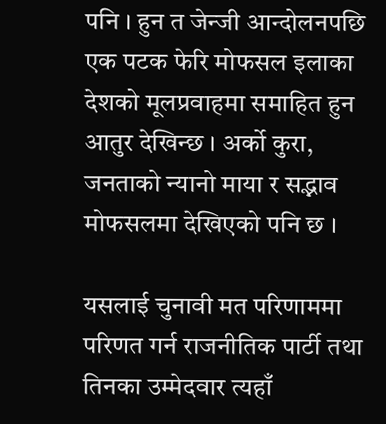पनि । हुन त जेन्जी आन्दोलनपछि एक पटक फेरि मोफसल इलाका देशको मूलप्रवाहमा समाहित हुन आतुर देखिन्छ । अर्को कुरा, जनताको न्यानो माया र सद्भाव मोफसलमा देखिएको पनि छ ।

यसलाई चुनावी मत परिणाममा परिणत गर्न राजनीतिक पार्टी तथा तिनका उम्मेदवार त्यहाँ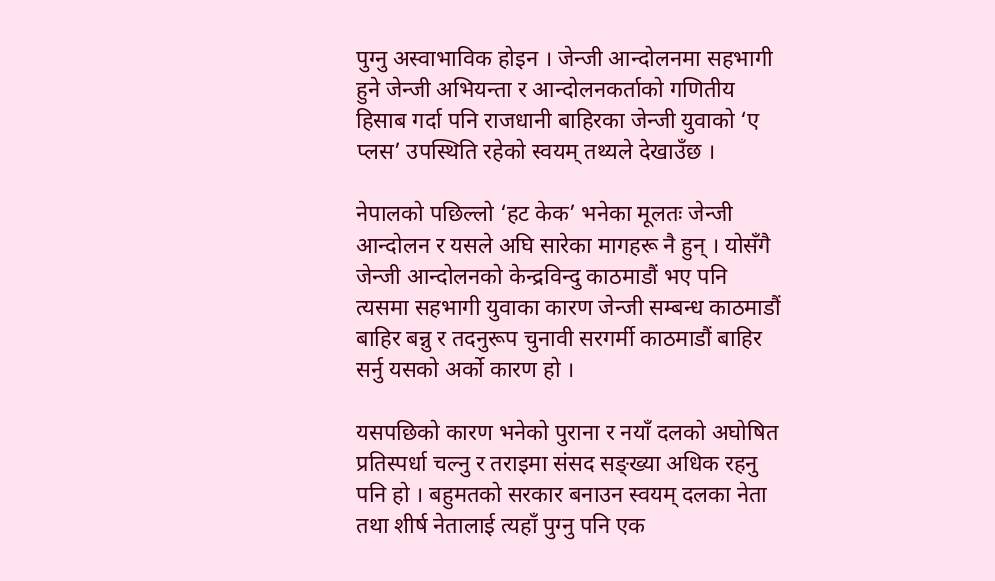पुग्नु अस्वाभाविक होइन । जेन्जी आन्दोलनमा सहभागी हुने जेन्जी अभियन्ता र आन्दोलनकर्ताको गणितीय हिसाब गर्दा पनि राजधानी बाहिरका जेन्जी युवाको ‘ए प्लस’ उपस्थिति रहेको स्वयम् तथ्यले देखाउँछ ।

नेपालको पछिल्लो ‘हट केक’ भनेका मूलतः जेन्जी आन्दोलन र यसले अघि सारेका मागहरू नै हुन् । योसँगै जेन्जी आन्दोलनको केन्द्रविन्दु काठमाडौं भए पनि त्यसमा सहभागी युवाका कारण जेन्जी सम्बन्ध काठमाडौं बाहिर बन्नु र तदनुरूप चुनावी सरगर्मी काठमाडौं बाहिर सर्नु यसको अर्को कारण हो ।

यसपछिको कारण भनेको पुराना र नयाँ दलको अघोषित प्रतिस्पर्धा चल्नु र तराइमा संसद सङ्ख्या अधिक रहनु पनि हो । बहुमतको सरकार बनाउन स्वयम् दलका नेता तथा शीर्ष नेतालाई त्यहाँ पुग्नु पनि एक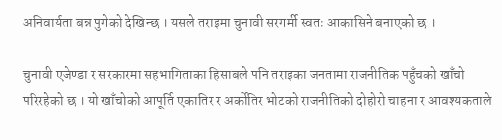अनिवार्यता बन्न पुगेको देखिन्छ । यसले तराइमा चुनावी सरगर्मी स्वतः आकासिने बनाएको छ ।

चुनावी एजेण्डा र सरकारमा सहभागिताका हिसाबले पनि तराइका जनतामा राजनीतिक पहुँचको खाँचो परिरहेको छ । यो खाँचोको आपूर्ति एकातिर र अर्कोतिर भोटको राजनीतिको दोहोरो चाहना र आवश्यकताले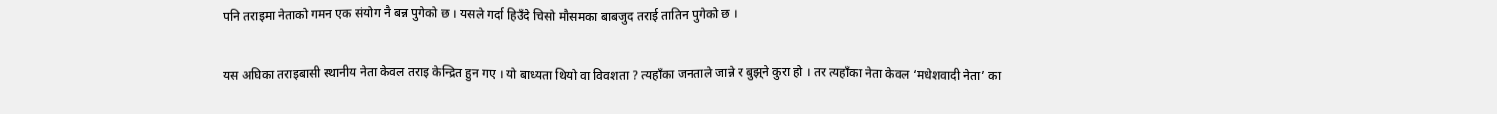पनि तराइमा नेताको गमन एक संयोग नै बन्न पुगेको छ । यसले गर्दा हिउँदे चिसो मौसमका बाबजुद तराई तातिन पुगेको छ ।

यस अघिका तराइबासी स्थानीय नेता केवल तराइ केन्द्रित हुन गए । यो बाध्यता थियो वा विवशता ? त्यहाँका जनताले जान्ने र बुझ्‌ने कुरा हो । तर त्यहाँका नेता केवल ‘मधेशवादी नेता’ का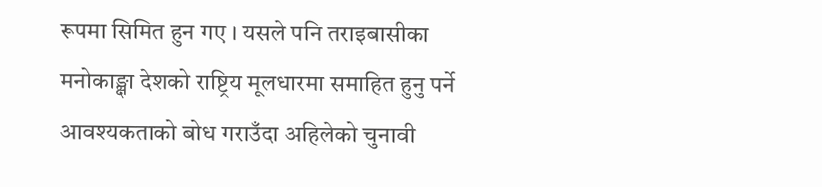रूपमा सिमित हुन गए । यसले पनि तराइबासीका मनोकाङ्क्षा देशको राष्ट्रिय मूलधारमा समाहित हुनु पर्ने आवश्यकताको बोध गराउँदा अहिलेको चुनावी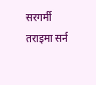सरगर्मी तराइमा सर्न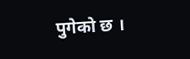पुगेको छ ।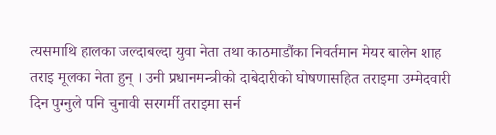त्यसमाथि हालका जल्दाबल्दा युवा नेता तथा काठमाडौंका निवर्तमान मेयर बालेन शाह तराइ मूलका नेता हुन् । उनी प्रधानमन्त्रीको दाबेदारीको घोषणासहित तराइमा उम्मेदवारी दिन पुग्नुले पनि चुनावी सरगर्मी तराइमा सर्न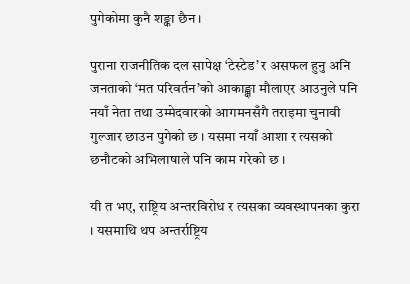पुगेकोमा कुनै शङ्का छैन ।

पुराना राजनीतिक दल सापेक्ष ‘टेस्टेड’ र असफल हुनु अनि जनताको ‘मत परिवर्तन’को आकाङ्क्षा मौलाएर आउनुले पनि नयाँ नेता तथा उम्मेदवारको आगमनसँगै तराइमा चुनावी गुल्जार छाउन पुगेको छ । यसमा नयाँ आशा र त्यसको छनौटको अभिलाषाले पनि काम गरेको छ ।

यी त भए, राष्ट्रिय अन्तरविरोध र त्यसका व्यवस्थापनका कुरा । यसमाथि थप अन्तर्राष्ट्रिय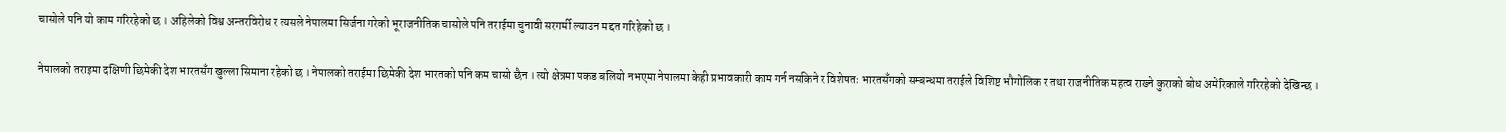चासोले पनि यो काम गरिरहेको छ । अहिलेको विश्व अन्तरविरोध र त्यसले नेपालमा सिर्जना गरेको भूराजनीतिक चासोले पनि तराईमा चुनावी सरगर्मी ल्याउन मद्दत गरिहेको छ ।

नेपालको तराइमा दक्षिणी छिमेकी देश भारतसँग खुल्ला सिमाना रहेको छ । नेपालको तराईमा छिमेकी देश भारतको पनि कम चासो छैन । त्यो क्षेत्रमा पकड बलियो नभएमा नेपालमा केही प्रभावकारी काम गर्न नसकिने र विशेषतः भारतसँगको सम्बन्धमा तराईले विशिष्ट भौगोलिक र तथा राजनीतिक महत्व राख्ने कुराको बोध अमेरिकाले गरिरहेको देखिन्छ ।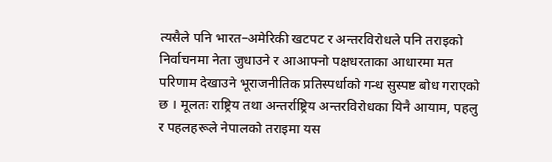त्यसैले पनि भारत–अमेरिकी खटपट र अन्तरविरोधले पनि तराइको निर्वाचनमा नेता जुधाउने र आआफ्नो पक्षधरताका आधारमा मत परिणाम देखाउने भूराजनीतिक प्रतिस्पर्धाको गन्ध सुस्पष्ट बोध गराएको छ । मूलतः राष्ट्रिय तथा अन्तर्राष्ट्रिय अन्तरविरोधका यिनै आयाम, पहलु र पहलहरूले नेपालको तराइमा यस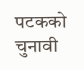पटकको चुनावी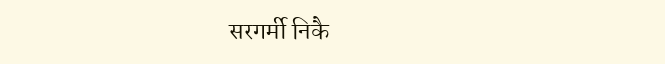सरगर्मी निकै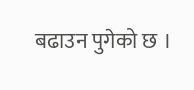बढाउन पुगेको छ ।